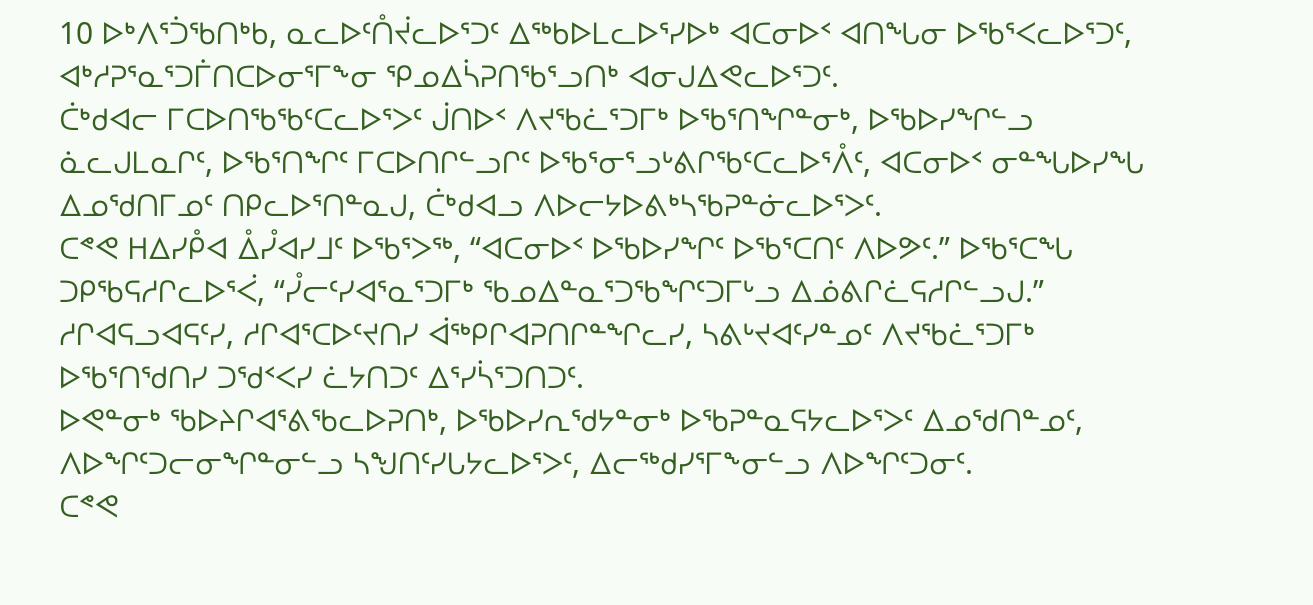10 ᐅᒃᐱᕐᑑᖃᑎᒃᑲ, ᓇᓚᐅᑦᑍᔫᓚᐅᕐᑐᑦ ᐃᖅᑲᐅᒪᓚᐅᕐᓯᐅᒃ ᐊᑕᓂᐅᑉ ᐊᑎᖓᓂ ᐅᖃᕐᐸᓚᐅᕐᑐᑦ, ᐊᒃᓱᕈᕐᓇᕐᑐᒦᑎᑕᐅᓂᕐᒥᖕᓂ ᕿᓄᐃᓵᕈᑎᖃᕐᓗᑎᒃ ᐊᓂᒍᐃᕙᓚᐅᕐᑐᑦ.
ᑖᒃᑯᐊᓕ ᒥᑕᐅᑎᖃᖃᑦᑕᓚᐅᕐᐳᑦ ᒎᑎᐅᑉ ᐱᔪᖃᓛᕐᑐᒥᒃ ᐅᖃᕐᑎᖏᓐᓂᒃ, ᐅᖃᐅᓯᖏᓪᓗ ᓈᓚᒍᒪᓇᒋᑦ, ᐅᖃᕐᑎᖏᑦ ᒥᑕᐅᑎᒋᓪᓗᒋᑦ ᐅᖃᕐᓂᕐᓗᒡᕕᒋᖃᑦᑕᓚᐅᕐᐰᑦ, ᐊᑕᓂᐅᑉ ᓂᓐᖓᐅᓯᖓ ᐃᓄᖁᑎᒥᓄᑦ ᑎᑭᓚᐅᕐᑎᓐᓇᒍ, ᑖᒃᑯᐊᓗ ᐱᐅᓕᔭᐅᕕᒃᓴᖃᕈᓐᓃᓚᐅᕐᐳᑦ.
ᑕᕝᕙ ᕼᐃᓯᑬᐊ ᐂᓮᐊᓯᒧᑦ ᐅᖃᕐᐳᖅ, “ᐊᑕᓂᐅᑉ ᐅᖃᐅᓯᖏᑦ ᐅᖃᕐᑕᑎᑦ ᐱᐅᕗᑦ.” ᐅᖃᕐᑕᖓ ᑐᑭᖃᕋᓱᒋᓚᐅᕐᐹ, “ᓮᓕᑦᓯᐊᕐᓇᕐᑐᒥᒃ ᖃᓄᐃᓐᓇᕐᑐᖃᖏᑦᑐᒥᒡᓗ ᐃᓅᕕᒋᓛᕋᓱᒋᓪᓗᒍ.”
ᓱᒋᐊᕋᓗᐊᕋᑦᓯ, ᓱᒋᐊᕐᑕᐅᑦᔪᑎᓯ ᐋᖅᑭᒋᐊᕈᑎᒋᓐᖏᓚᓯ, ᓴᕕᒡᔪᐊᑦᓯᓐᓄᑦ ᐱᔪᖃᓛᕐᑐᒥᒃ ᐅᖃᕐᑎᖁᑎᓯ ᑐᖁᑉᐸᓯ ᓛᔭᑎᑐᑦ ᐃᕐᓯᓵᕐᑐᑎᑐᑦ.
ᐅᕙᓐᓂᒃ ᖃᐅᔨᒋᐊᕐᕕᖃᓚᐅᕈᑎᒃ, ᐅᖃᐅᓯᕆᖁᔭᓐᓂᒃ ᐅᖃᕈᓐᓇᕋᔭᓚᐅᕐᐳᑦ ᐃᓄᖁᑎᓐᓄᑦ, ᐱᐅᖏᑦᑐᓕᓂᖏᓐᓂᓪᓗ ᓴᖑᑎᑦᓯᒐᔭᓚᐅᕐᐳᑦ, ᐃᓕᖅᑯᓯᕐᒥᖕᓂᓪᓗ ᐱᐅᖏᑦᑐᓂᑦ.
ᑕᕝᕙ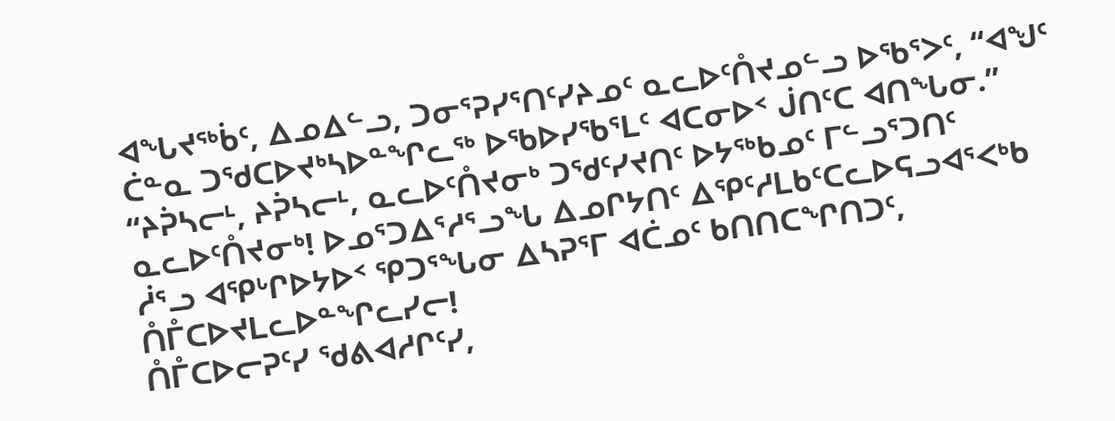ᐊᖓᔪᖅᑳᑦ, ᐃᓄᐃᓪᓗ, ᑐᓂᕐᕈᓯᕐᑎᑦᓯᔨᓄᑦ ᓇᓚᐅᑦᑍᔪᓄᓪᓗ ᐅᖃᕐᐳᑦ, “ᐊᖑᑦ ᑖᓐᓇ ᑐᖁᑕᐅᔪᒃᓴᐅᓐᖏᓚᖅ ᐅᖃᐅᓯᖃᕐᒪᑦ ᐊᑕᓂᐅᑉ ᒎᑎᑦᑕ ᐊᑎᖓᓂ.”
“ᔨᕉᓴᓕᒻ, ᔨᕉᓴᓕᒻ, ᓇᓚᐅᑦᑍᔪᓂᒃ ᑐᖁᑦᓯᔪᑎᑦ ᐅᔭᖅᑲᓄᑦ ᒥᓪᓗᕐᑐᑎᑦ ᓇᓚᐅᑦᑍᔪᓂᒃ! ᐅᓄᕐᑐᐃᕐᓱᕐᓗᖓ ᐃᓄᒋᔭᑎᑦ ᐃᕿᑦᓱᒪᑲᑦᑕᓚᐅᕋᓗᐊᕐᐸᒃᑲ ᓲᕐᓗ ᐊᕿᒡᒋᐅᔭᐅᑉ ᕿᑐᕐᖓᓂ ᐃᓴᕈᕐᒥ ᐊᑖᓄᑦ ᑲᑎᑎᑕᖏᑎᑐᑦ, ᑍᒤᑕᐅᔪᒪᓚᐅᓐᖏᓚᓯᓕ!
ᑍᒤᑕᐅᓕᕈᑦᓯ ᖁᕕᐊᓱᒋᑦᓯ,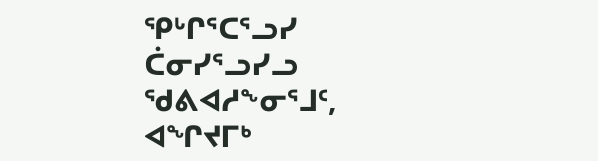ᕿᒡᒋᕐᑕᕐᓗᓯ ᑖᓂᓯᕐᓗᓯᓗ ᖁᕕᐊᓱᖕᓂᕐᒧᑦ, ᐊᖏᔪᒥᒃ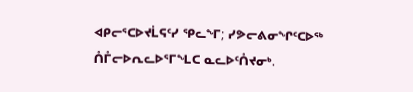ᐊᑭᓕᕐᑕᐅᔪᒫᕋᑦᓯ ᕿᓚᖕᒥ; ᓯᕗᓕᕕᓂᖏᑦᑕᐅᖅ ᑍᒤᓕᐅᕆᓚᐅᕐᒥᖕᒪᑕ ᓇᓚᐅᑦᑍᔪᓂᒃ.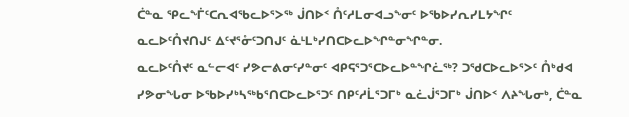ᑖᓐᓇ ᕿᓚᖕᒦᑦᑕᕆᐊᖃᓚᐅᕐᐳᖅ ᒎᑎᐅᑉ ᑍᑦᓱᒪᓂᐊᓗᖕᓂᑦ ᐅᖃᐅᓯᕆᓯᒪᔭᖏᑦ ᓇᓚᐅᑦᑍᔪᑎᒍᑦ ᐃᑦᔪᕐᓁᑦᑐᑎᒍᑦ ᓈᒻᒪᒃᓯᑎᑕᐅᓚᐅᖏᓐᓂᖏᓐᓂ.
ᓇᓚᐅᑦᑍᔪᑦ ᓇᓪᓕᐊᑦ ᓯᕗᓕᕕᓂᑦᓯᓐᓂᑦ ᐊᑭᕋᕐᑐᕐᑕᐅᓚᐅᓐᖏᓛᖅ? ᑐᖁᑕᐅᓚᐅᕐᐳᑦ ᑍᒃᑯᐊ ᓯᕗᓂᖓᓂ ᐅᖃᐅᓯᒃᓴᖅᑲᕐᑎᑕᐅᓚᐅᕐᑐᑦ ᑎᑭᑦᓱᒫᕐᑐᒥᒃ ᓇᓛᒎᕐᑐᒥᒃ ᒎᑎᐅᑉ ᐱᔨᖓᓂᒃ, ᑖᓐᓇ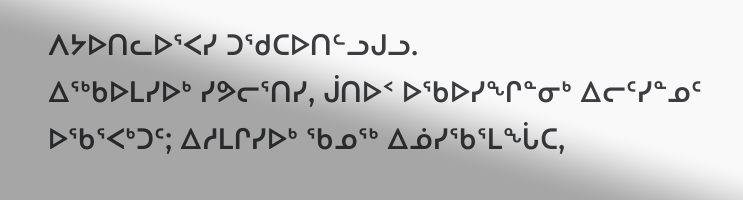ᐱᔭᐅᑎᓚᐅᕐᐸᓯ ᑐᖁᑕᐅᑎᓪᓗᒍᓗ.
ᐃᖅᑲᐅᒪᓯᐅᒃ ᓯᕗᓕᕐᑎᓯ, ᒎᑎᐅᑉ ᐅᖃᐅᓯᖏᓐᓂᒃ ᐃᓕᑦᓯᓐᓄᑦ ᐅᖃᕐᐸᒃᑐᑦ; ᐃᓱᒪᒋᓯᐅᒃ ᖃᓄᖅ ᐃᓅᓯᖃᕐᒪᖔᑕ,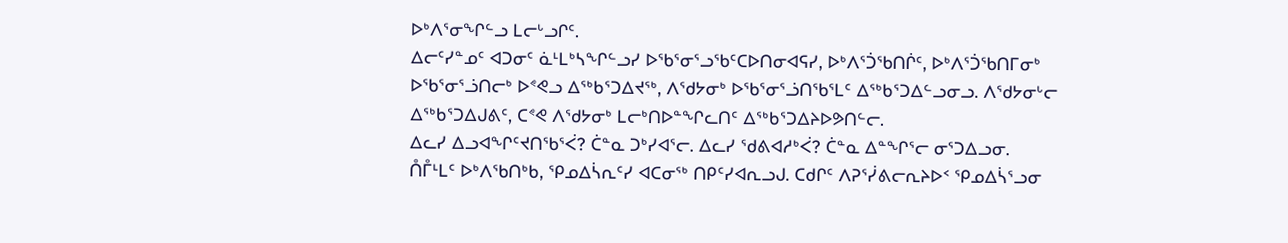ᐅᒃᐱᕐᓂᖏᓪᓗ ᒪᓕᒡᓗᒋᑦ.
ᐃᓕᑦᓯᓐᓄᑦ ᐊᑐᓂᑦ ᓈᒻᒪᒃᓴᖏᓪᓗᓯ ᐅᖃᕐᓂᕐᓗᖃᑦᑕᐅᑎᓂᐊᕋᓯ, ᐅᒃᐱᕐᑑᖃᑎᒌᑦ, ᐅᒃᐱᕐᑑᖃᑎᒥᓂᒃ ᐅᖃᕐᓂᕐᓘᑎᓕᒃ ᐅᕝᕙᓗ ᐃᖅᑲᕐᑐᐃᔪᖅ, ᐱᖁᔭᓂᒃ ᐅᖃᕐᓂᕐᓘᑎᖃᕐᒪᑦ ᐃᖅᑲᕐᑐᐃᓪᓗᓂᓗ. ᐱᖁᔭᓂᒡᓕ ᐃᖅᑲᕐᑐᐃᒍᕕᑦ, ᑕᕝᕙ ᐱᖁᔭᓂᒃ ᒪᓕᒃᑎᐅᓐᖏᓚᑎᑦ ᐃᖅᑲᕐᑐᐃᔨᐅᕗᑎᓪᓕ.
ᐃᓚᓯ ᐃᓗᐊᖏᑦᔪᑎᖃᕐᐹ? ᑖᓐᓇ ᑐᒃᓯᐊᕐᓕ. ᐃᓚᓯ ᖁᕕᐊᓱᒃᐹ? ᑖᓐᓇ ᐃᓐᖏᕐᓕ ᓂᕐᑐᐃᓗᓂ.
ᑍᒤᒻᒪᑦ ᐅᒃᐱᖃᑎᒃᑲ, ᕿᓄᐃᓵᕆᑦᓯ ᐊᑕᓂᖅ ᑎᑭᑦᓯᐊᕆᓗᒍ. ᑕᑯᒋᑦ ᐱᕈᕐᓰᕕᓕᕆᔨᐅᑉ ᕿᓄᐃᓵᕐᓗᓂ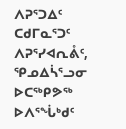ᐱᕈᕐᑐᐃᑦ ᑕᑯᒥᓇᕐᑐᑦ ᐱᕈᕐᓯᐊᕆᕔᑦ, ᕿᓄᐃᓵᕐᓗᓂ ᐅᑕᖅᑭᕗᖅ ᐅᐱᕐᖔᒃᑯᑦ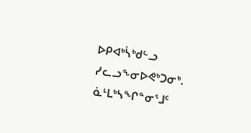ᐅᑭᐊᒃᓵᒃᑯᓪᓗ ᓯᓚᓗᖕᓂᐅᕙᒃᑐᓂᒃ.
ᓈᒻᒪᒃᓴᖏᓐᓂᕐᒧᑦ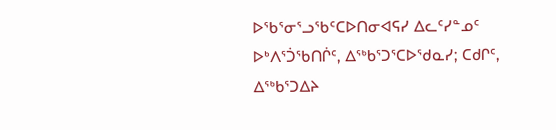ᐅᖃᕐᓂᕐᓗᖃᑦᑕᐅᑎᓂᐊᕋᓯ ᐃᓚᑦᓯᓐᓄᑦ ᐅᒃᐱᕐᑑᖃᑎᒌᑦ, ᐃᖅᑲᕐᑐᕐᑕᐅᖁᓇᓯ; ᑕᑯᒋᑦ, ᐃᖅᑲᕐᑐᐃᔨ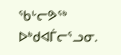ᖃᒡᓕᕗᖅ ᐅᒃᑯᐊᒦᓕᕐᓗᓂ.